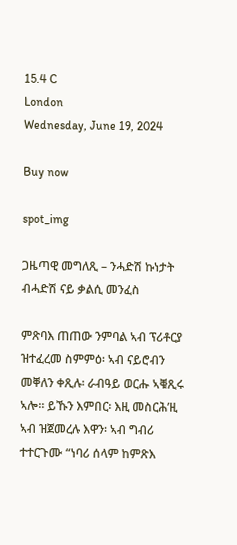15.4 C
London
Wednesday, June 19, 2024

Buy now

spot_img

ጋዜጣዊ መግለጺ – ንሓድሽ ኩነታት ብሓድሽ ናይ ቃልሲ መንፈስ

ምጽባእ ጠጠው ንምባል ኣብ ፕሪቶርያ ዝተፈረመ ስምምዕ፡ ኣብ ናይሮብን መቐለን ቀጺሉ፡ ራብዓይ ወርሑ ኣቑጺሩ ኣሎ። ይኹን እምበር፡ እዚ መስርሕ’ዚ ኣብ ዝጀመረሉ እዋን፡ ኣብ ግብሪ ተተርጉሙ “ነባሪ ሰላም ከምጽእ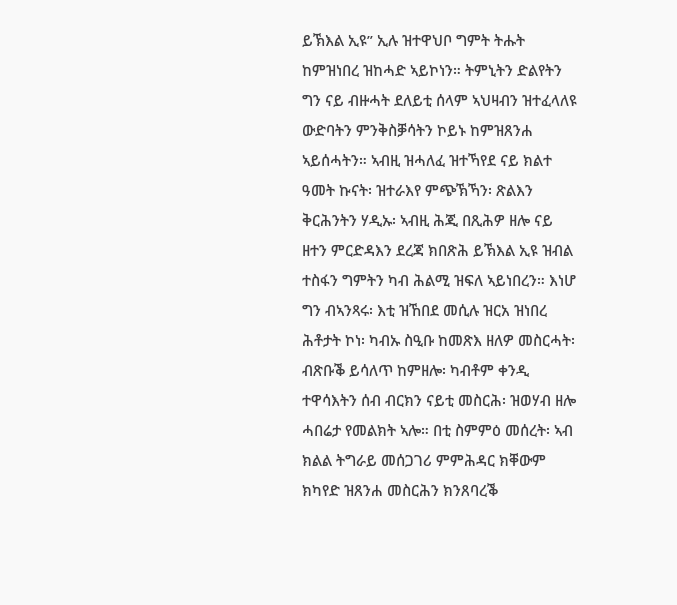ይኽእል ኢዩ” ኢሉ ዝተዋህቦ ግምት ትሑት ከምዝነበረ ዝከሓድ ኣይኮነን። ትምኒትን ድልየትን ግን ናይ ብዙሓት ደለይቲ ሰላም ኣህዛብን ዝተፈላለዩ ውድባትን ምንቅስቓሳትን ኮይኑ ከምዝጸንሐ ኣይሰሓትን። ኣብዚ ዝሓለፈ ዝተኻየደ ናይ ክልተ ዓመት ኩናት፡ ዝተራእየ ምጭኽኻን፡ ጽልእን ቅርሕንትን ሃዲኡ፡ ኣብዚ ሕጂ በጺሕዎ ዘሎ ናይ ዘተን ምርድዳእን ደረጃ ክበጽሕ ይኽእል ኢዩ ዝብል ተስፋን ግምትን ካብ ሕልሚ ዝፍለ ኣይነበረን። እነሆ ግን ብኣንጻሩ፡ እቲ ዝኸበደ መሲሉ ዝርአ ዝነበረ ሕቶታት ኮነ፡ ካብኡ ስዒቡ ከመጽእ ዘለዎ መስርሓት፡ ብጽቡቕ ይሳለጥ ከምዘሎ፡ ካብቶም ቀንዲ ተዋሳእትን ሰብ ብርክን ናይቲ መስርሕ፡ ዝወሃብ ዘሎ ሓበሬታ የመልክት ኣሎ። በቲ ስምምዕ መሰረት፡ ኣብ ክልል ትግራይ መሰጋገሪ ምምሕዳር ክቐውም ክካየድ ዝጸንሐ መስርሕን ክንጸባረቕ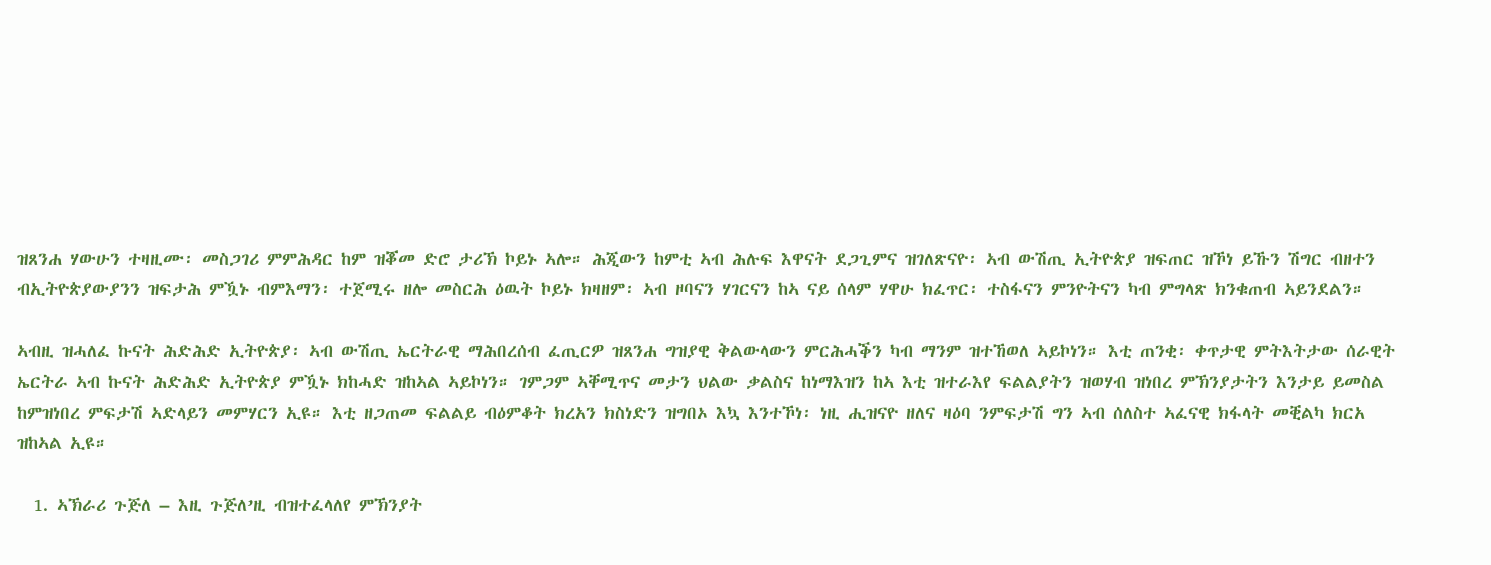ዝጸንሐ ሃውሁን ተዛዚሙ፡ መስጋገሪ ምምሕዳር ከም ዝቖመ ድሮ ታሪኽ ኮይኑ ኣሎ። ሕጂውን ከምቲ ኣብ ሕሉፍ እዋናት ደጋጊምና ዝገለጽናዮ፡ ኣብ ውሽጢ ኢትዮጵያ ዝፍጠር ዝኾነ ይኹን ሽግር ብዘተን ብኢትዮጵያውያንን ዝፍታሕ ምዃኑ ብምእማን፡ ተጀሚሩ ዘሎ መስርሕ ዕዉት ኮይኑ ክዛዘም፡ ኣብ ዞባናን ሃገርናን ከኣ ናይ ሰላም ሃዋሁ ክፈጥር፡ ተስፋናን ምንዮትናን ካብ ምግላጽ ክንቁጠብ ኣይንደልን።

ኣብዚ ዝሓለፈ ኩናት ሕድሕድ ኢትዮጵያ፡ ኣብ ውሽጢ ኤርትራዊ ማሕበረሰብ ፈጢርዎ ዝጸንሐ ግዝያዊ ቅልውላውን ምርሕሓቕን ካብ ማንም ዝተኸወለ ኣይኮነን። እቲ ጠንቂ፡ ቀጥታዊ ምትእትታው ሰራዊት ኤርትራ ኣብ ኩናት ሕድሕድ ኢትዮጵያ ምዃኑ ክከሓድ ዝከኣል ኣይኮነን። ገምጋም ኣቐሚጥና መታን ህልው ቃልስና ከነማእዝን ከኣ እቲ ዝተራእየ ፍልልያትን ዝወሃብ ዝነበረ ምኽንያታትን እንታይ ይመስል ከምዝነበረ ምፍታሽ ኣድላይን መምሃርን ኢዩ። እቲ ዘጋጠመ ፍልልይ ብዕምቆት ክረአን ክስነድን ዝግበኦ እኳ እንተኾነ፡ ነዚ ሒዝናዮ ዘለና ዛዕባ ንምፍታሽ ግን ኣብ ሰለስተ ኣፈናዊ ክፋላት መቒልካ ክርአ ዝከኣል ኢዩ።

  1. ኣኽራሪ ጉጅለ – እዚ ጉጅለ’ዚ ብዝተፈላለየ ምኽንያት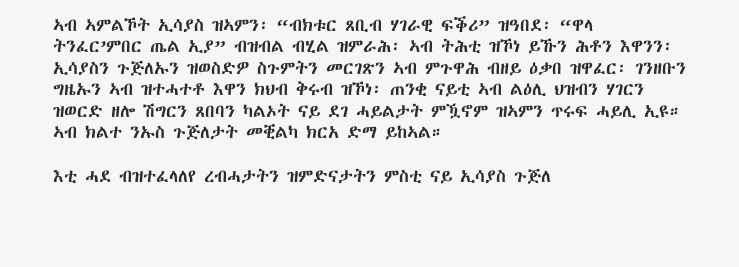ኣብ ኣምልኾት ኢሳያስ ዝኣምን፡ “ብክቱር ጸቢብ ሃገራዊ ፍቕሪ” ዝዓበደ፡ “ዋላ ትንፈር’ምበር ጤል ኢያ” ብዝብል ብሂል ዝምራሕ፡ ኣብ ትሕቲ ዝኾነ ይኹን ሕቶን እዋንን፡ ኢሳያስን ጉጅለኡን ዝወስድዎ ስጉምትን መርገጽን ኣብ ምጉዋሕ ብዘይ ዕቃበ ዝዋፈር፡ ገንዘቡን ግዜኡን ኣብ ዝተሓተቶ እዋን ክህብ ቅሩብ ዝኾነ፡ ጠንቂ ናይቲ ኣብ ልዕሊ ህዝብን ሃገርን ዝወርድ ዘሎ ሽግርን ጸበባን ካልኦት ናይ ደገ ሓይልታት ምዃኖም ዝኣምን ጥሩፍ ሓይሊ ኢዩ። ኣብ ክልተ ንኡስ ጉጅለታት መቒልካ ክርአ ድማ ይከኣል።

እቲ ሓደ ብዝተፈላለየ ረብሓታትን ዝምድናታትን ምስቲ ናይ ኢሳያስ ጉጅለ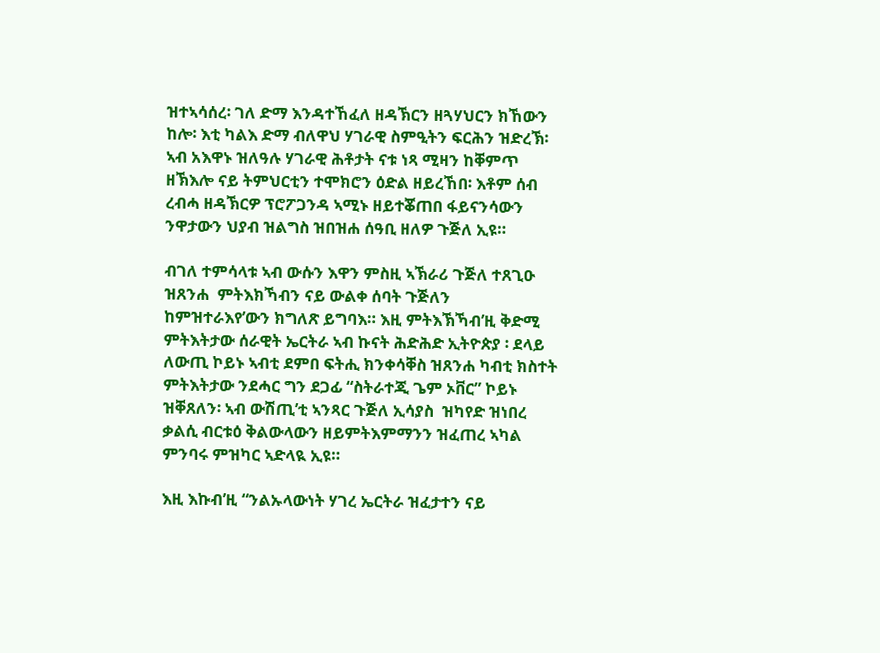ዝተኣሳሰረ፡ ገለ ድማ እንዳተኸፈለ ዘዳኽርን ዘጓሃህርን ክኸውን ከሎ፡ እቲ ካልእ ድማ ብለዋህ ሃገራዊ ስምዒትን ፍርሕን ዝድረኽ፡  ኣብ አእዋኑ ዝለዓሉ ሃገራዊ ሕቶታት ናቱ ነጻ ሚዛን ከቐምጥ ዘኽእሎ ናይ ትምህርቲን ተሞክሮን ዕድል ዘይረኸበ፡ እቶም ሰብ ረብሓ ዘዳኽርዎ ፕሮፖጋንዳ ኣሚኑ ዘይተቖጠበ ፋይናንሳውን ንዋታውን ህያብ ዝልግስ ዝበዝሐ ሰዓቢ ዘለዎ ጉጅለ ኢዩ።

ብገለ ተምሳላቱ ኣብ ውሱን እዋን ምስዚ ኣኽራሪ ጉጅለ ተጸጊዑ ዝጸንሐ  ምትእክኻብን ናይ ውልቀ ሰባት ጉጅለን ከምዝተራእየ’ውን ክግለጽ ይግባእ። እዚ ምትእኽኻብ’ዚ ቅድሚ ምትእትታው ሰራዊት ኤርትራ ኣብ ኩናት ሕድሕድ ኢትዮጵያ ፡ ደላይ ለውጢ ኮይኑ ኣብቲ ደምበ ፍትሒ ክንቀሳቐስ ዝጸንሐ ካብቲ ክስተት ምትእትታው ንደሓር ግን ደጋፊ “ስትራተጂ ጌም ኦቨር” ኮይኑ ዝቐጸለን፡ ኣብ ውሽጢ’ቲ ኣንጻር ጉጅለ ኢሳያስ  ዝካየድ ዝነበረ ቃልሲ ብርቱዕ ቅልውላውን ዘይምትእምማንን ዝፈጠረ ኣካል ምንባሩ ምዝካር ኣድላዪ ኢዩ።

እዚ እኩብ’ዚ “ንልኡላውነት ሃገረ ኤርትራ ዝፈታተን ናይ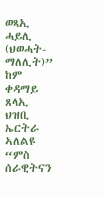ወጻኢ ሓይሊ (ህወሓት-ማለሊት)” ከም ቀዳማይ ጸላኢ ህዝቢ ኤርትራ ኣለልዩ “ምስ ሰራዊትናን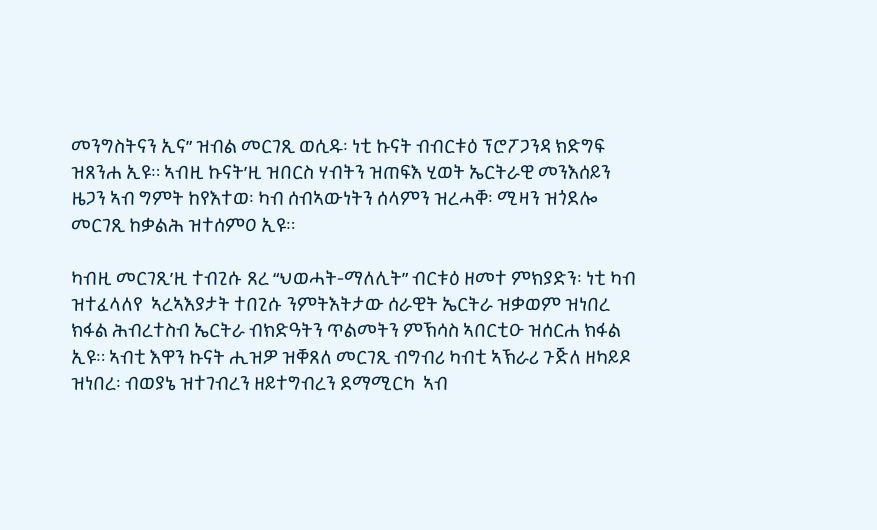መንግስትናን ኢና” ዝብል መርገጺ ወሲዱ፡ ነቲ ኩናት ብብርቱዕ ፕሮፖጋንዳ ክድግፍ ዝጸንሐ ኢዩ። ኣብዚ ኩናት’ዚ ዝበርስ ሃብትን ዝጠፍእ ሂወት ኤርትራዊ መንእሰይን ዜጋን ኣብ ግምት ከየእተወ፡ ካብ ሰብኣውነትን ሰላምን ዝረሓቐ፡ ሚዛን ዝጎደሎ መርገጺ ከቃልሕ ዝተሰምዐ ኢዩ።

ካብዚ መርገጺ’ዚ ተብጊሱ ጸረ “ህወሓት-ማለሊት” ብርቱዕ ዘመተ ምክያድን፡ ነቲ ካብ ዝተፈላለየ  ኣረኣእያታት ተበጊሱ ንምትእትታው ሰራዊት ኤርትራ ዝቃወም ዝነበረ ክፋል ሕብረተስብ ኤርትራ ብክድዓትን ጥልመትን ምኽሳስ ኣበርቲዑ ዝሰርሐ ክፋል ኢዩ። ኣብቲ እዋን ኩናት ሒዝዎ ዝቐጸለ መርገጺ ብግብሪ ካብቲ ኣኽራሪ ጉጅለ ዘካይዶ ዝነበረ፡ ብወያኔ ዝተገብረን ዘይተግብረን ደማሚርካ  ኣብ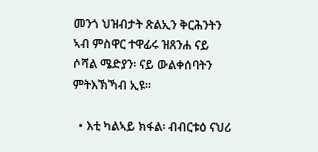መንጎ ህዝብታት ጽልኢን ቅርሕንትን ኣብ ምስዋር ተዋፊሩ ዝጸንሐ ናይ ሶሻል ሜድያን፡ ናይ ውልቀሰባትን ምትእኽኻብ ኢዩ።

  • እቲ ካልኣይ ክፋል፡ ብብርቱዕ ናህሪ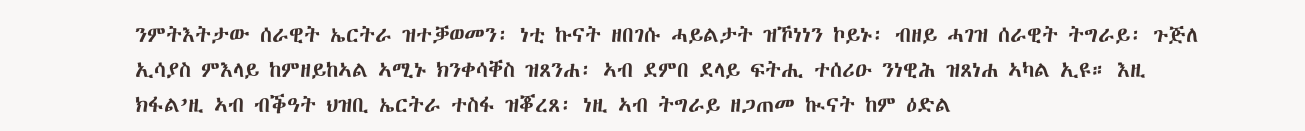ንምትእትታው ሰራዊት ኤርትራ ዝተቓወመን፡ ነቲ ኩናት ዘበገሱ ሓይልታት ዝኾነነን ኮይኑ፡ ብዘይ ሓገዝ ሰራዊት ትግራይ፡ ጉጅለ ኢሳያስ ምእላይ ከምዘይከኣል ኣሚኑ ክንቀሳቐስ ዝጸንሐ፡ ኣብ ደምበ ደላይ ፍትሒ ተሰሪዑ ንነዊሕ ዝጸነሐ ኣካል ኢዩ። እዚ ክፋል’ዚ ኣብ ብቕዓት ህዝቢ ኤርትራ ተስፋ ዝቖረጸ፡ ነዚ ኣብ ትግራይ ዘጋጠመ ኲናት ከም ዕድል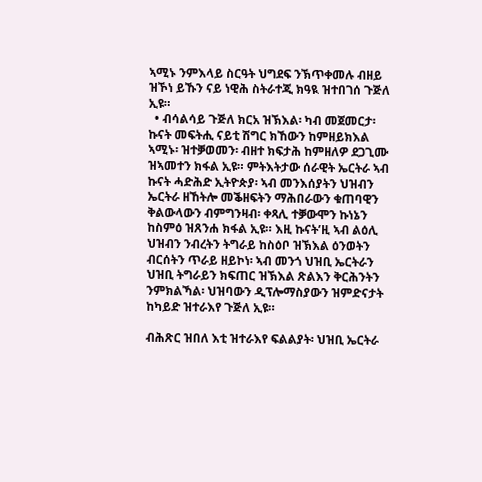ኣሚኑ ንምእላይ ስርዓት ህግደፍ ንኽጥቀመሉ ብዘይ ዝኾነ ይኹን ናይ ነዊሕ ስትራተጂ ክዓዪ ዝተበገሰ ጉጅለ ኢዩ።
  • ብሳልሳይ ጉጅለ ክርአ ዝኽእል፡ ካብ መጀመርታ፡ ኩናት መፍትሒ ናይቲ ሽግር ክኸውን ከምዘይክእል ኣሚኑ፡ ዝተቓወመን፡ ብዘተ ክፍታሕ ከምዘለዎ ደጋጊሙ ዝኣመተን ክፋል ኢዩ። ምትእትታው ሰራዊት ኤርትራ ኣብ ኩናት ሓድሕድ ኢትዮጵያ፡ ኣብ መንእሰያትን ህዝብን ኤርትራ ዘኸትሎ መቕዘፍትን ማሕበራውን ቁጠባዊን ቅልውላውን ብምግንዛብ፡ ቀጻሊ ተቓውሞን ኩነኔን ከስምዕ ዝጸንሐ ክፋል ኢዩ። እዚ ኩናት’ዚ ኣብ ልዕሊ ህዝብን ንብረትን ትግራይ ከስዕቦ ዝኽእል ዕንወትን ብርሰትን ጥራይ ዘይኮነ፡ ኣብ መንጎ ህዝቢ ኤርትራን ህዝቢ ትግራይን ክፍጠር ዝኽእል ጽልእን ቅርሕንትን ንምክልኻል፡ ህዝባውን ዲፕሎማስያውን ዝምድናታት ከካይድ ዝተራእየ ጉጅለ ኢዩ።

ብሕጽር ዝበለ እቲ ዝተራእየ ፍልልያት፡ ህዝቢ ኤርትራ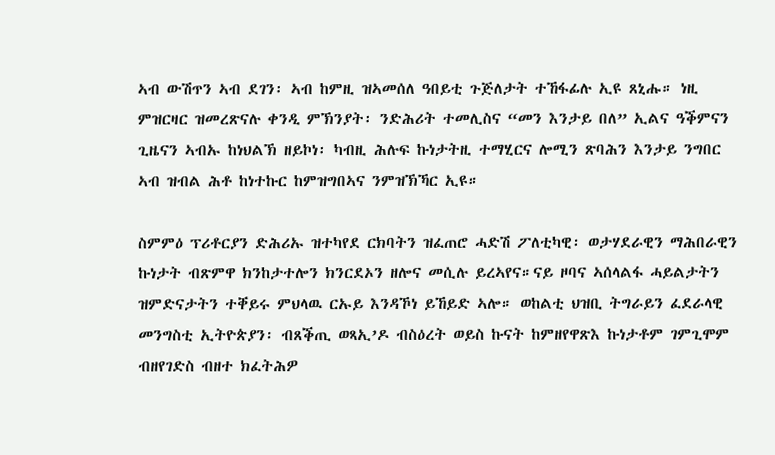ኣብ ውሽጥን ኣብ ደገን፡ ኣብ ከምዚ ዝኣመሰለ ዓበይቲ ጉጅለታት ተኸፋፊሉ ኢዩ ጸኒሑ። ነዚ ምዝርዛር ዝመረጽናሉ ቀንዲ ምኽንያት፡ ንድሕሪት ተመሊስና “መን እንታይ በለ” ኢልና ዓቕምናን ጊዜናን ኣብኡ ከነህልኽ ዘይኮነ፡ ካብዚ ሕሉፍ ኩነታትዚ ተማሂርና ሎሚን ጽባሕን እንታይ ንግበር ኣብ ዝብል ሕቶ ከነተኩር ከምዝግበኣና ንምዝኽኻር ኢዩ።

ስምምዕ ፕሪቶርያን ድሕሪኡ ዝተካየደ ርክባትን ዝፈጠሮ ሓድሽ ፖለቲካዊ፡ ወታሃደራዊን ማሕበራዊን ኩነታት ብጽምዋ ክንከታተሎን ክንርደኦን ዘሎና መሲሉ ይረኣየና።ናይ ዞባና ኣሰላልፋ ሓይልታትን ዝምድናታትን ተቐይሩ ምህላዉ ርኡይ እንዳኾነ ይኸይድ ኣሎ። ወከልቲ ህዝቢ ትግራይን ፈደራላዊ መንግስቲ ኢትዮጵያን፡ ብጸቕጢ ወጻኢ’ዶ ብስዕረት ወይስ ኩናት ከምዘየዋጽእ ኩነታቶም ገምጊሞም ብዘየገድስ ብዘተ ክፈትሕዎ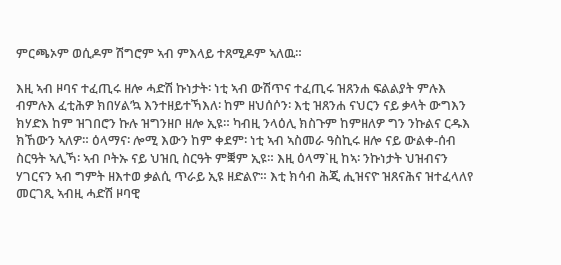ምርጫኦም ወሲዶም ሽግሮም ኣብ ምእላይ ተጸሚዶም ኣለዉ።

እዚ ኣብ ዞባና ተፈጢሩ ዘሎ ሓድሽ ኩነታት፡ ነቲ ኣብ ውሽጥና ተፈጢሩ ዝጸንሐ ፍልልያት ምሉእ ብምሉእ ፈቲሕዎ ክበሃል’ኳ እንተዘይተኻእለ፡ ከም ዘህሰሶን፡ እቲ ዝጸንሐ ናህርን ናይ ቃላት ውግእን ክሃድእ ከም ዝገበሮን ኩሉ ዝግንዘቦ ዘሎ ኢዩ። ካብዚ ንላዕሊ ክስጉም ከምዘለዎ ግን ንኩልና ርዱእ ክኸውን ኣለዎ። ዕላማና፡ ሎሚ እውን ከም ቀደም፡ ነቲ ኣብ ኣስመራ ዓስኪሩ ዘሎ ናይ ውልቀ-ሰብ ስርዓት ኣሊኻ፡ ኣብ ቦትኡ ናይ ህዝቢ ስርዓት ምቛም ኢዩ። እዚ ዕላማ`ዚ ከኣ፡ ንኩነታት ህዝብናን ሃገርናን ኣብ ግምት ዘእተወ ቃልሲ ጥራይ ኢዩ ዘድልዮ። እቲ ክሳብ ሕጂ ሒዝናዮ ዝጸናሕና ዝተፈላለየ መርገጺ ኣብዚ ሓድሽ ዞባዊ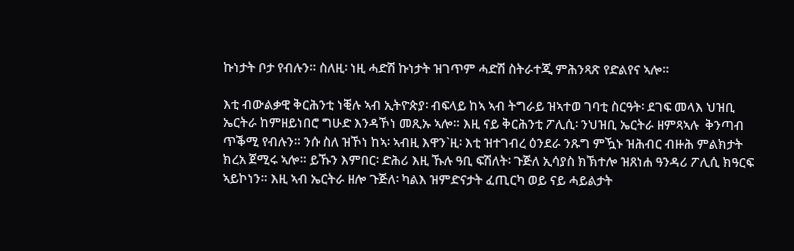ኩነታት ቦታ የብሉን። ስለዚ፡ ነዚ ሓድሽ ኩነታት ዝገጥም ሓድሽ ስትራተጂ ምሕንጻጽ የድልየና ኣሎ።

እቲ ብውልቃዊ ቅርሕንቲ ነቒሉ ኣብ ኢትዮጵያ፡ ብፍላይ ከኣ ኣብ ትግራይ ዝኣተወ ገባቲ ስርዓት፡ ደገፍ መላእ ህዝቢ ኤርትራ ከምዘይነበሮ ግሁድ እንዳኾነ መጺኡ ኣሎ። እዚ ናይ ቅርሕንቲ ፖሊሲ፡ ንህዝቢ ኤርትራ ዘምጻኣሉ  ቅንጣብ ጥቕሚ የብሉን። ንሱ ስለ ዝኾነ ከኣ፡ ኣብዚ እዋን`ዚ፡ እቲ ዝተገብረ ዕንደራ ንጹግ ምዃኑ ዝሕብር ብዙሕ ምልክታት ክረአ ጀሚሩ ኣሎ። ይኹን እምበር፡ ድሕሪ እዚ ኹሉ ዓቢ ፍሽለት፡ ጉጅለ ኢሳያስ ክኽተሎ ዝጸነሐ ዓንዳሪ ፖሊሲ ክዓርፍ ኣይኮነን። እዚ ኣብ ኤርትራ ዘሎ ጉጅለ፡ ካልእ ዝምድናታት ፈጢርካ ወይ ናይ ሓይልታት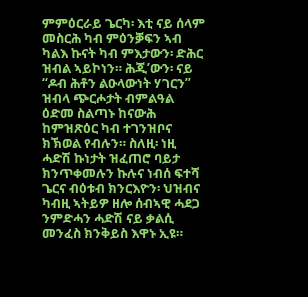ምምዕርራይ ጌርካ፡ እቲ ናይ ሰላም መስርሕ ካብ ምዕንቓፍን ኣብ ካልእ ኩናት ካብ ምእታውን፡ ድሕር ዝብል ኣይኮነን። ሕጂ’ውን፡ ናይ “ዶብ ሕቶን ልዑላውነት ሃገርን” ዝብላ ጭርሖታት ብምልዓል ዕድመ ስልጣኑ ከናውሕ ከምዝጽዕር ካብ ተገንዝቦና ክኽወል የብሉን። ስለዚ፡ ነዚ ሓድሽ ኩነታት ዝፈጠሮ ባይታ ክንጥቀመሉን ኩሉና ነብሰ ፍተሻ ጌርና ብዕቱብ ክንርእዮን፡ ህዝብና ካብዚ ኣትይዎ ዘሎ ሰብኣዊ ሓደጋ ንምድሓን ሓድሽ ናይ ቃልሲ መንፈስ ክንቅይስ እዋኑ ኢዩ።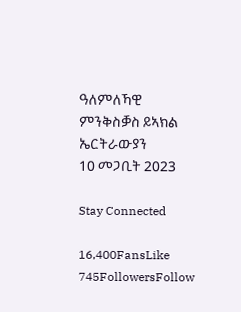ዓለምለኻዊ ምንቅስቓስ ይኣክል ኤርትራውያን
10 መጋቢት 2023

Stay Connected

16,400FansLike
745FollowersFollow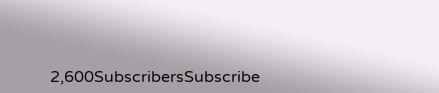2,600SubscribersSubscribe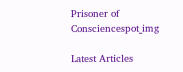Prisoner of Consciencespot_img

Latest Articles